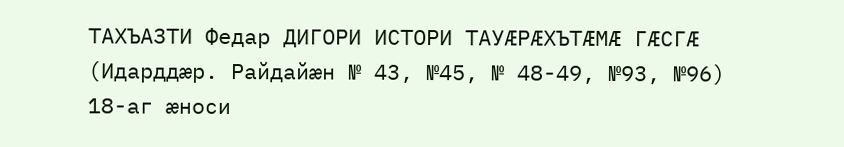ТАХЪАЗТИ Федар ДИГОРИ ИСТОРИ ТАУӔРӔХЪТӔМӔ ГӔСГӔ
(Идарддæр. Райдайæн № 43, №45, № 48-49, №93, №96)
18-аг ӕноси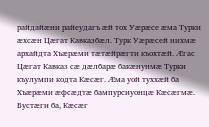райдайӕни райеудагъ ӕй тох Уӕрӕсе ӕма Турки ӕхсӕн Цӕгат Кавказбӕл. Турк Уӕрӕсей нихмӕ архайдта Хъӕрæми тӕтӕйрӕгти къохтӕй. Ӕгас Цӕгат Кавказ сӕ дӕлбарӕ бакӕнунмӕ Турки къулумпи кодта Кӕсӕг. Ӕма уой туххӕй ба Хъӕрæми ӕфсӕдтӕ бампурсиуонцӕ Кӕсӕгмӕ. Бустӕги ба, Кӕсӕг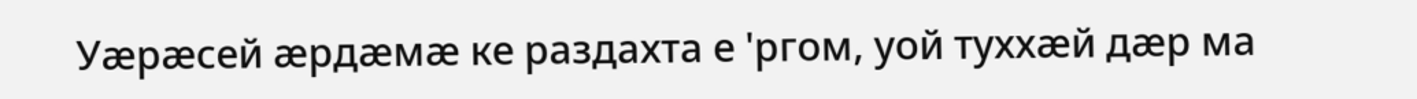Уӕрӕсей ӕрдӕмӕ ке раздахта е 'ргом, уой туххӕй дӕр ма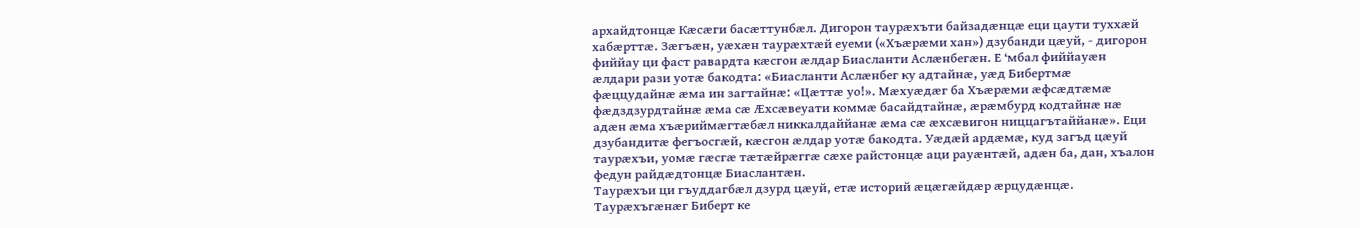архайдтонцӕ Кӕсӕги басæттунбæл. Дигорон таурæхъти байзадӕнцӕ еци цаути туххӕй хабӕрттӕ. Зӕгъӕн, уӕхæн таурæхтӕй еуеми («Хъӕрӕми хан») дзубанди цӕуй, - дигорон фиййау ци фаст равардта кӕсгон ӕлдар Биасланти Аслӕнбегӕн. Е ‘мбал фиййауӕн ӕлдари рази уотӕ бакодта: «Биасланти Аслӕнбег ку адтайнӕ, уӕд Бибертмӕ фӕццудайнӕ ӕма ин загтайнӕ: «Цӕттӕ уо!». Мӕхуӕдӕг ба Хъӕрæми ӕфсӕдтӕмӕ фӕдздзурдтайнӕ ӕма сӕ Ӕхсӕвеуати коммӕ басайдтайнӕ, ӕрӕмбурд кодтайнӕ нӕ адӕн ӕма хъӕриймӕгтӕбӕл никкалдаййанӕ ӕма сӕ ӕхсӕвигон ниццагътаййанӕ». Еци дзубандитӕ фегъосгӕй, кӕсгон ӕлдар уотӕ бакодта. Уӕдӕй ардӕмӕ, куд загъд цӕуй таурӕхъи, уомӕ гӕсгӕ тӕтӕйрӕггӕ сӕхе райстонцӕ аци рауӕнтӕй, адӕн ба, дан, хъалон федун райдӕдтонцӕ Биаслантӕн.
Таурӕхъи ци гъуддагбӕл дзурд цӕуй, етӕ историй ӕцӕгӕйдӕр ӕрцудӕнцӕ. Таурӕхъгӕнӕг Биберт ке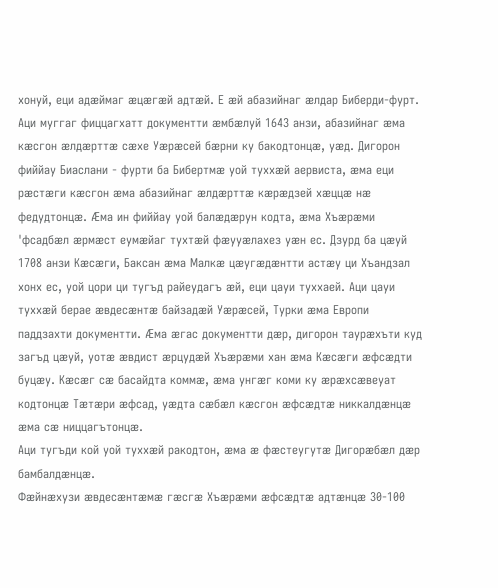хонуй, еци адӕймаг ӕцӕгæй адтӕй. Е ӕй абазийнаг ӕлдар Биберди-фурт. Аци муггаг фиццагхатт документти ӕмбӕлуй 1643 анзи, абазийнаг ӕма кӕсгон ӕлдӕрттæ сӕхе Уӕрӕсей бӕрни ку бакодтонцӕ, уӕд. Дигорон фиййау Биаслани - фурти ба Бибертмӕ уой туххӕй аервиста, ӕма еци рӕстӕги кæсгон ӕма абазийнаг ӕлдӕрттӕ кӕрӕдзей хӕццӕ нӕ федудтонцæ. Ӕма ин фиййау уой балӕдӕрун кодта, ӕма Хъӕрӕми 'фсадбӕл ӕрмæст еумӕйаг тухтӕй фæууӕлахез уӕн ес. Дзурд ба цӕуй 1708 анзи Кӕсӕги, Баксан ӕма Малкӕ цӕугӕдӕнтти астӕу ци Хъандзал хонх ес, уой цори ци тугъд райеудагъ ӕй, еци цауи туххаей. Аци цауи туххæй берае ӕвдесӕнтӕ байзадæй Уӕрӕсей, Турки æма Европи паддзахти документти. Ӕма æгас документти дӕр, дигорон таурæхъти куд загъд цӕуй, уотӕ ӕвдист ӕрцудӕй Хъӕрӕми хан ӕма Кæсæги ӕфсӕдти буцӕу. Кӕсæг сӕ басайдта коммӕ, ӕма унгæг коми ку æрӕхсӕвеуат кодтонцӕ Тӕтӕри ӕфсад, уӕдта сӕбӕл кæсгон æфсӕдтӕ никкалдӕнцӕ ӕма сӕ ниццагътонцӕ.
Аци тугъди кой уой туххӕй ракодтон, ӕма ӕ фӕстеугутæ Дигорӕбӕл дӕр бамбалдӕнцӕ.
Фӕйнӕхузи ӕвдесӕнтӕмӕ гӕсгӕ Хъӕрæми ӕфсæдтæ адтӕнцӕ 30-100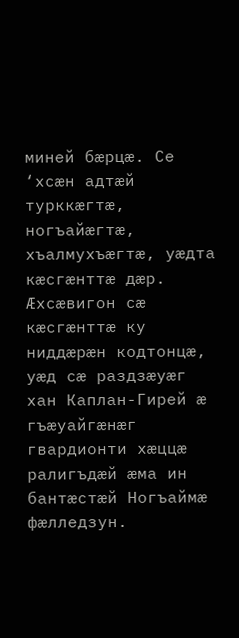миней бӕрцӕ. Се ‘хсӕн адтӕй турккӕгтæ, ногъайӕгтӕ, хъалмухъӕгтӕ, уӕдта кӕсгӕнттӕ дӕр. Ӕхсӕвигон сӕ кӕсгӕнттӕ ку ниддӕрӕн кодтонцӕ, уӕд сӕ раздзӕуӕг хан Каплан-Гирей ӕ гъӕуайгӕнӕг гвардионти хӕццӕ ралигъдӕй ӕма ин бантӕстӕй Ногъаймӕ фӕлледзун.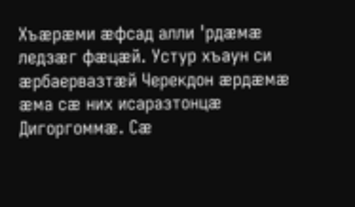Хъӕрӕми ӕфсад алли 'рдӕмӕ ледзӕг фӕцӕй. Устур хъаун си ӕрбаервазтӕй Черекдон æрдӕмӕ ӕма сӕ них исаразтонцӕ Дигоргоммӕ. Сӕ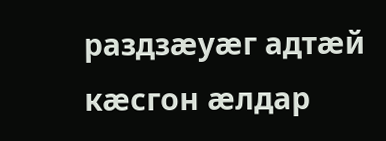раздзӕуӕг адтӕй кӕсгон ӕлдар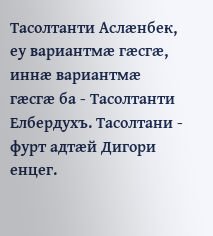Тасолтанти Аслӕнбек, еу вариантмӕ гӕсгӕ, иннӕ вариантмӕ гӕсгӕ ба - Тасолтанти Елбердухъ. Тасолтани - фурт адтӕй Дигори енцег.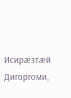Исирӕзтӕй Дигоргоми,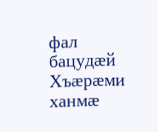фал бацудӕй Хъӕрӕми ханмӕ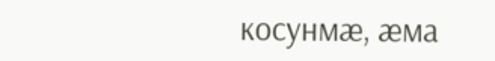косунмӕ, ӕма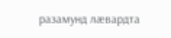разамунд лӕвардта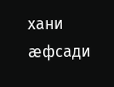хани ӕфсади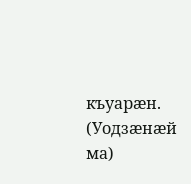къуарӕн.
(Уодзæнæй ма)